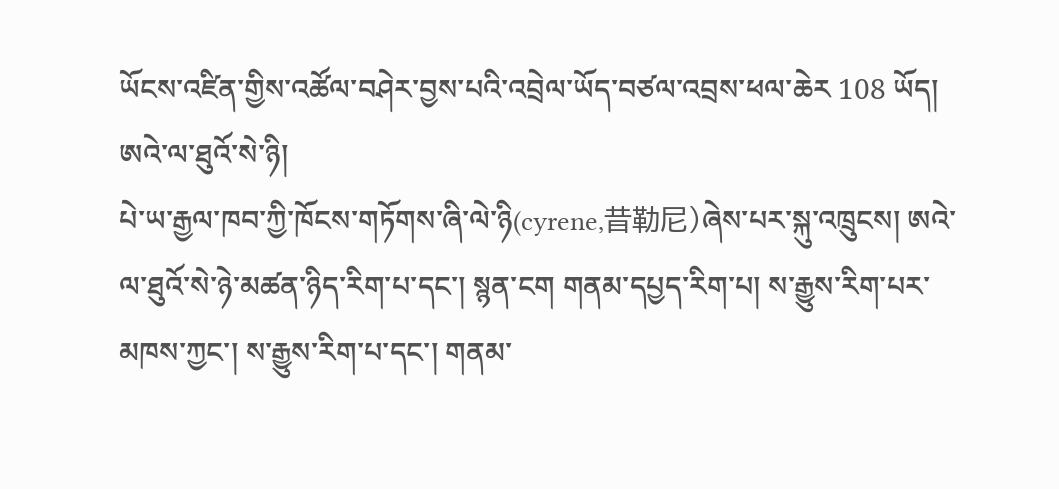ཡོངས་འཛིན་གྱིས་འཚོལ་བཤེར་བྱས་པའི་འབྲེལ་ཡོད་བཙལ་འབྲས་ཕལ་ཆེར 108 ཡོད།
ཨའེ་ལ་ཐུའོ་སེ་ཉི།
པེ་ཡ་རྒྱལ་ཁབ་ཀྱི་ཁོངས་གཏོགས་ཞི་ལེ་ཉི(cyrene,昔勒尼)ཞེས་པར་སྐུ་འཁྲུངས། ཨའེ་ལ་ཐུའོ་སེ་ཉེ་མཚན་ཉིད་རིག་པ་དང་། སྙན་ངག གནམ་དཔྱད་རིག་པ། ས་རྒྱུས་རིག་པར་མཁས་ཀྱང་། ས་རྒྱུས་རིག་པ་དང་། གནམ་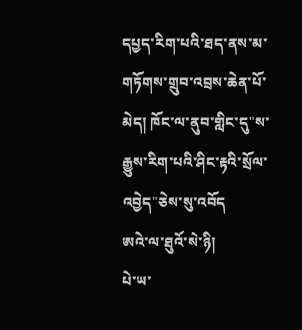དཔྱད་རིག་པའི་ཐད་ནས་མ་གཏོགས་གྲུབ་འབྲས་ཆེན་པོ་མེད། ཁོང་ལ་ནུབ་གླིང་དུ"ས་རྒྱུས་རིག་པའི་ཤིང་རྟའི་སྲོལ་འབྱེད"ཅེས་སུ་འབོད
ཨའེ་ལ་ཐུའོ་སེ་ཉི།
པེ་ཡ་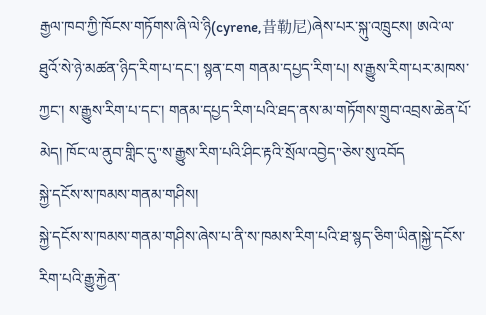རྒྱལ་ཁབ་ཀྱི་ཁོངས་གཏོགས་ཞི་ལེ་ཉི(cyrene,昔勒尼)ཞེས་པར་སྐུ་འཁྲུངས། ཨའེ་ལ་ཐུའོ་སེ་ཉེ་མཚན་ཉིད་རིག་པ་དང་། སྙན་ངག གནམ་དཔྱད་རིག་པ། ས་རྒྱུས་རིག་པར་མཁས་ཀྱང་། ས་རྒྱུས་རིག་པ་དང་། གནམ་དཔྱད་རིག་པའི་ཐད་ནས་མ་གཏོགས་གྲུབ་འབྲས་ཆེན་པོ་མེད། ཁོང་ལ་ནུབ་གླིང་དུ"ས་རྒྱུས་རིག་པའི་ཤིང་རྟའི་སྲོལ་འབྱེད"ཅེས་སུ་འབོད
སྐྱེ་དངོས་ས་ཁམས་གནམ་གཤིས།
སྐྱེ་དངོས་ས་ཁམས་གནམ་གཤིས་ཞེས་པ་ནི་ས་ཁམས་རིག་པའི་ཐ་སྙད་ཅིག་ཡིན།སྐྱེ་དངོས་རིག་པའི་རྒྱུ་རྐྱེན་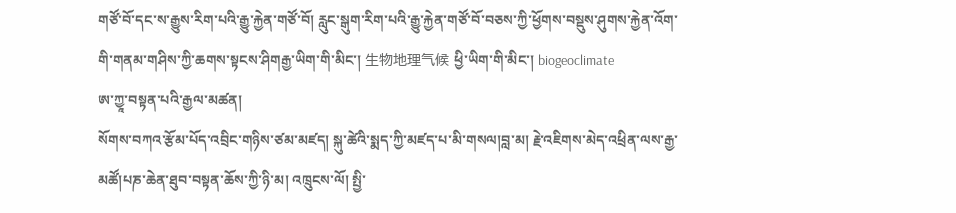གཙོ་བོ་དང་ས་རྒྱུས་རིག་པའི་རྒྱུ་རྐྱེན་གཙོ་བོ། རླུང་སྒུག་རིག་པའི་རྒྱུ་རྐྱེན་གཙོ་བོ་བཅས་ཀྱི་ཕྱོགས་བསྡུས་ཤུགས་རྐྱེན་འོག་གི་གནམ་གཤིས་ཀྱི་ཆགས་སྟངས་ཤིགརྒྱ་ཡིག་གི་མིང་། 生物地理气候 ཕྱི་ཡིག་གི་མིང་། biogeoclimate
ཨ་ཀྱཱ་བསྟན་པའི་རྒྱལ་མཚན།
སོགས་བཀའ་རྩོམ་པོད་འབྲིང་གཉིས་ཙམ་མཛད། སྐུ་ཚེའི་སྨད་ཀྱི་མཛད་པ་མི་གསལ།བླ་མ། རྗེ་འཇིགས་མེད་འཕྲིན་ལས་རྒྱ་མཚོ།པཎ་ཆེན་ཐུབ་བསྟན་ཆོས་ཀྱི་ཉི་མ། འཁྲུངས་ལོ། སྤྱི་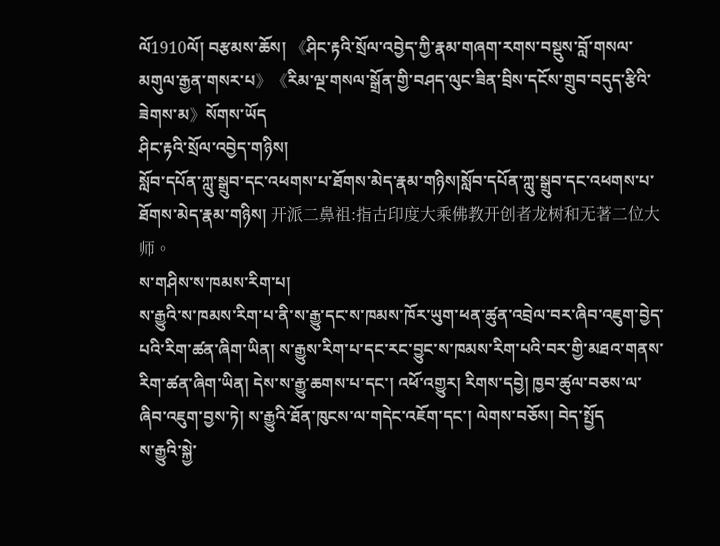ལོ1910ལོ། བརྩམས་ཆོས། 《ཤིང་རྟའི་སྲོལ་འབྱེད་ཀྱི་རྣམ་གཞག་རགས་བསྡུས་བློ་གསལ་མགུལ་རྒྱན་གསར་པ》《རིམ་ལྔ་གསལ་སྒྲོན་གྱི་བཤད་ལུང་ཟིན་བྲིས་དངོས་གྲུབ་བདུད་རྩིའི་ཟེགས་མ》སོགས་ཡོད
ཤིང་རྟའི་སྲོལ་འབྱེད་གཉིས།
སློབ་དཔོན་ཀླུ་སྒྲུབ་དང་འཕགས་པ་ཐོགས་མེད་རྣམ་གཉིས།སློབ་དཔོན་ཀླུ་སྒྲུབ་དང་འཕགས་པ་ཐོགས་མེད་རྣམ་གཉིས། 开派二鼻祖:指古印度大乘佛教开创者龙树和无著二位大师。
ས་གཤིས་ས་ཁམས་རིག་པ།
ས་རྒྱུའི་ས་ཁམས་རིག་པ་ནི་ས་རྒྱུ་དང་ས་ཁམས་ཁོར་ཡུག་ཕན་ཚུན་འབྲེལ་བར་ཞིབ་འཇུག་བྱེད་པའི་རིག་ཚན་ཞིག་ཡིན། ས་རྒྱུས་རིག་པ་དང་རང་བྱུང་ས་ཁམས་རིག་པའི་བར་གྱི་མཐའ་གནས་རིག་ཚན་ཞིག་ཡིན། དེས་ས་རྒྱུ་ཆགས་པ་དང་། འཕོ་འགྱུར། རིགས་དབྱེ། ཁྱབ་ཚུལ་བཅས་ལ་ཞིབ་འཇུག་བྱས་ཏེ། ས་རྒྱུའི་ཐོན་ཁུངས་ལ་གདེང་འཇོག་དང་། ལེགས་བཅོས། བེད་སྤྱོད
ས་རྒྱུའི་སྐྱེ་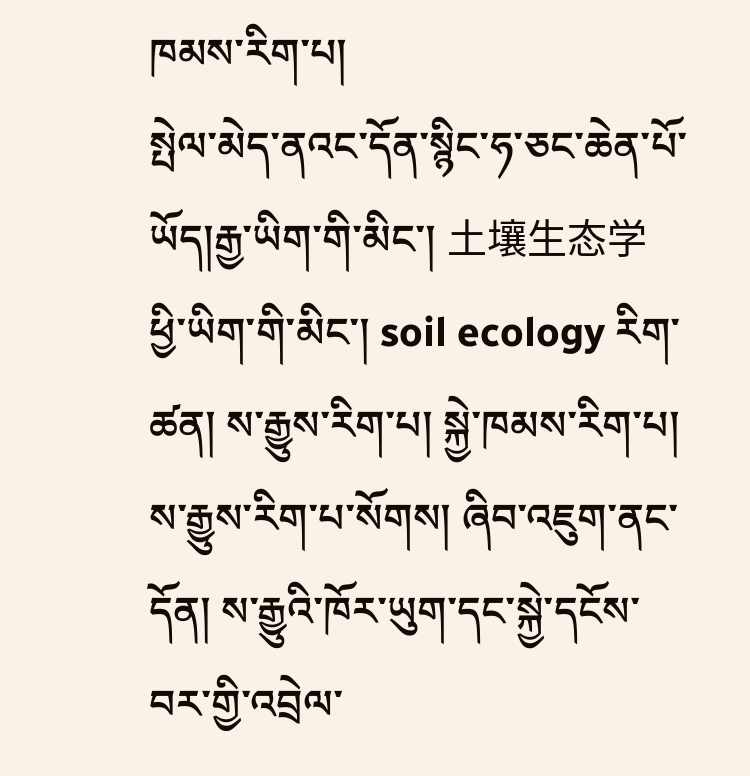ཁམས་རིག་པ།
སྤེལ་མེད་ནའང་དོན་སྙིང་ཧ་ཅང་ཆེན་པོ་ཡོད།རྒྱ་ཡིག་གི་མིང་། 土壤生态学 ཕྱི་ཡིག་གི་མིང་། soil ecology རིག་ཚན། ས་རྒྱུས་རིག་པ། སྐྱེ་ཁམས་རིག་པ། ས་རྒྱུས་རིག་པ་སོགས། ཞིབ་འཇུག་ནང་དོན། ས་རྒྱུའི་ཁོར་ཡུག་དང་སྐྱེ་དངོས་བར་གྱི་འབྲེལ་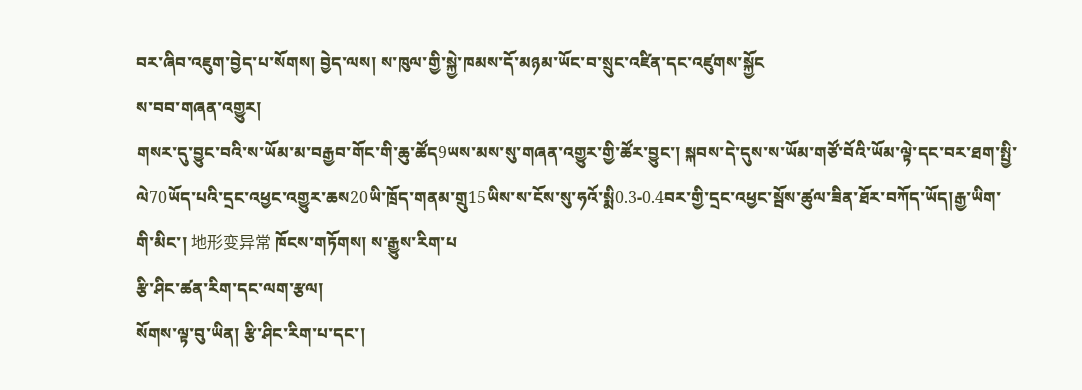བར་ཞིབ་འཇུག་བྱེད་པ་སོགས། བྱེད་ལས། ས་ཁུལ་གྱི་སྐྱེ་ཁམས་དོ་མཉམ་ཡོང་བ་སྲུང་འཛིན་དང་འཛུགས་སྐྱོང
ས་བབ་གཞན་འགྱུར།
གསར་དུ་བྱུང་བའི་ས་ཡོམ་མ་བརྒྱབ་གོང་གི་ཆུ་ཚོད9ཡས་མས་སུ་གཞན་འགྱུར་གྱི་ཚོར་བྱུང་། སྐབས་དེ་དུས་ས་ཡོམ་གཙོ་བོའི་ཡོམ་ལྟེ་དང་བར་ཐག་སྤྱི་ལེ70ཡོད་པའི་དྲང་འཕྱང་འགྱུར་ཆས20ཡི་ཁྲོད་གནམ་གྲུ15ཡིས་ས་ངོས་སུ་ཧའོ་སྨི0.3-0.4བར་གྱི་དྲང་འཕྱང་སྦོས་ཚུལ་ཟིན་ཐོར་བཀོད་ཡོད།རྒྱ་ཡིག་གི་མིང་། 地形变异常 ཁོངས་གཏོགས། ས་རྒྱུས་རིག་པ
རྩི་ཤིང་ཚན་རིག་དང་ལག་རྩལ།
སོགས་ལྟ་བུ་ཡིན། རྩི་ཤིང་རིག་པ་དང་།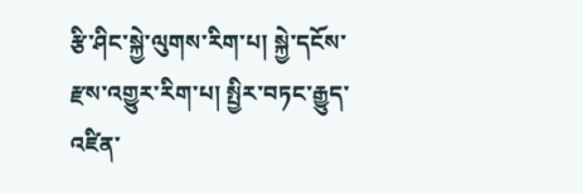རྩི་ཤིང་སྐྱེ་ལུགས་རིག་པ། སྐྱེ་དངོས་རྫས་འགྱུར་རིག་པ། སྤྱིར་བཏང་རྒྱུད་འཛིན་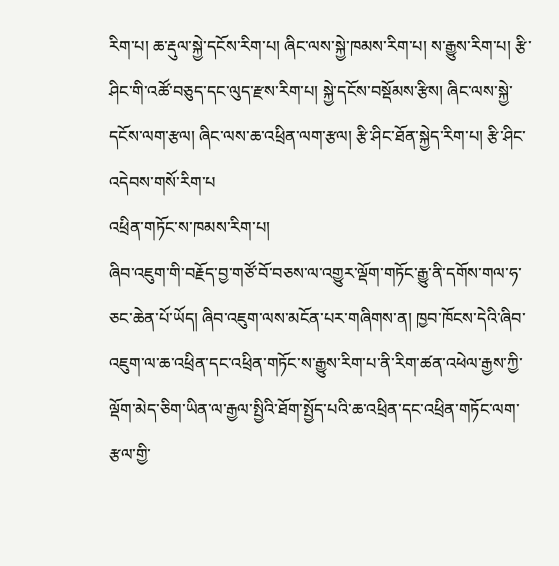རིག་པ། ཆ་རྡུལ་སྐྱེ་དངོས་རིག་པ། ཞིང་ལས་སྐྱེ་ཁམས་རིག་པ། ས་རྒྱུས་རིག་པ། རྩི་ཤིང་གི་འཚོ་བཅུད་དང་ལུད་རྫས་རིག་པ། སྐྱེ་དངོས་བསྡོམས་རྩིས། ཞིང་ལས་སྐྱེ་དངོས་ལག་རྩལ། ཞིང་ལས་ཆ་འཕྲིན་ལག་རྩལ། རྩི་ཤིང་ཐོན་སྐྱེད་རིག་པ། རྩི་ཤིང་འདེབས་གསོ་རིག་པ
འཕྲིན་གཏོང་ས་ཁམས་རིག་པ།
ཞིབ་འཇུག་གི་བརྗོད་བྱ་གཙོ་བོ་བཅས་ལ་འགྱུར་ལྡོག་གཏོང་རྒྱུ་ནི་དགོས་གལ་ཧ་ཅང་ཆེན་པོ་ཡོད། ཞིབ་འཇུག་ལས་མངོན་པར་གཞིགས་ན། ཁྱབ་ཁོངས་དེའི་ཞིབ་འཇུག་ལ་ཆ་འཕྲིན་དང་འཕྲིན་གཏོང་ས་རྒྱུས་རིག་པ་ནི་རིག་ཚན་འཕེལ་རྒྱས་ཀྱི་ལྡོག་མེད་ཅིག་ཡིན་ལ་རྒྱལ་སྤྱིའི་ཐོག་སྤྱོད་པའི་ཆ་འཕྲིན་དང་འཕྲིན་གཏོང་ལག་རྩལ་གྱི་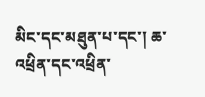མིང་དང་མཐུན་པ་དང་། ཆ་འཕྲིན་དང་འཕྲིན་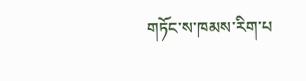གཏོང་ས་ཁམས་རིག་པ